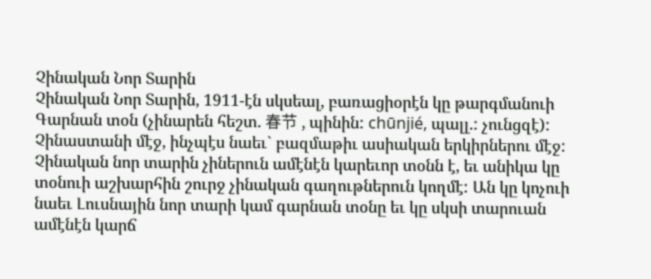Չինական Նոր Տարին
Չինական Նոր Տարին, 1911-էն սկսեալ, բառացիօրէն կը թարգմանուի Գարնան տօն (չինարեն հեշտ. 春节 , պինին: chūnjié, պալլ.: չունցզէ):
Չինաստանի մէջ, ինչպէս նաեւ` բազմաթիւ ասիական երկիրներու մէջ: Չինական նոր տարին չիներուն ամէնէն կարեւոր տօնն է, եւ անիկա կը տօնուի աշխարհին շուրջ չինական գաղութներուն կողմէ: Ան կը կոչուի նաեւ Լուսնային նոր տարի կամ գարնան տօնը եւ կը սկսի տարուան ամէնէն կարճ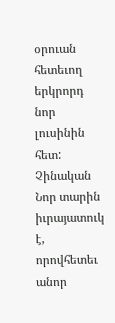օրուան հետեւող երկրորդ նոր լուսինին հետ:
Չինական Նոր տարին իւրայատուկ է, որովհետեւ անոր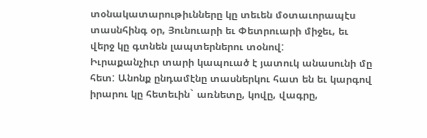տօնակատարութիւնները կը տեւեն մօտաւորապէս տասնհինգ օր, Յունուարի եւ Փետրուարի միջեւ, եւ վերջ կը գտնեն լապտերներու տօնով:
Իւրաքանչիւր տարի կապուած է յատուկ անասունի մը հետ: Անոնք ընդամէնը տասներկու հատ են եւ կարգով իրարու կը հետեւին` առնետը, կովը, վագրը,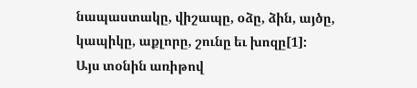նապաստակը, վիշապը, օձը, ձին, այծը, կապիկը, աքլորը, շունը եւ խոզը[1]:
Այս տօնին առիթով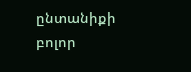ընտանիքի բոլոր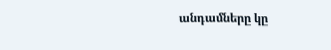անդամները կը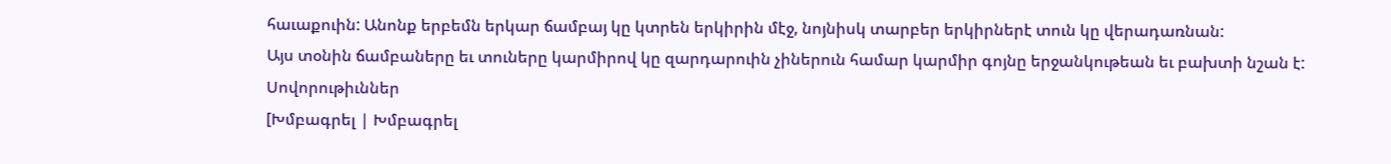հաւաքուին: Անոնք երբեմն երկար ճամբայ կը կտրեն երկիրին մէջ, նոյնիսկ տարբեր երկիրներէ տուն կը վերադառնան:
Այս տօնին ճամբաները եւ տուները կարմիրով կը զարդարուին չիներուն համար կարմիր գոյնը երջանկութեան եւ բախտի նշան է:
Սովորութիւններ
[Խմբագրել | Խմբագրել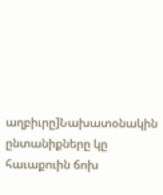աղբիւրը]Նախատօնակին ընտանիքները կը հաւաքուին ճոխ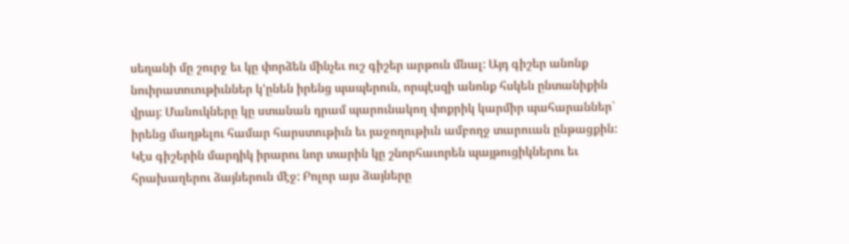սեղանի մը շուրջ եւ կը փորձեն մինչեւ ուշ գիշեր արթուն մնալ: Այդ գիշեր անոնք նուիրատուութիւններ կ'ընեն իրենց պապերուն, որպէսզի անոնք հսկեն ընտանիքին վրայ: Մանուկները կը ստանան դրամ պարունակող փոքրիկ կարմիր պահարաններ` իրենց մաղթելու համար հարստութիւն եւ յաջողութիւն ամբողջ տարուան ընթացքին:
Կէս գիշերին մարդիկ իրարու նոր տարին կը շնորհաւորեն պայթուցիկներու եւ հրախաղերու ձայներուն մէջ: Բոլոր այս ձայները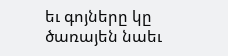եւ գոյները կը ծառայեն նաեւ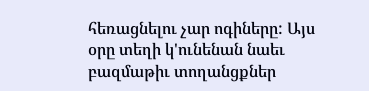հեռացնելու չար ոգիները: Այս օրը տեղի կ'ունենան նաեւ բազմաթիւ տողանցքներ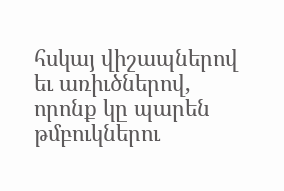հսկայ վիշապներով եւ առիւծներով, որոնք կը պարեն թմբուկներու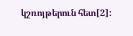կշռոյթերուն հետ[2]: